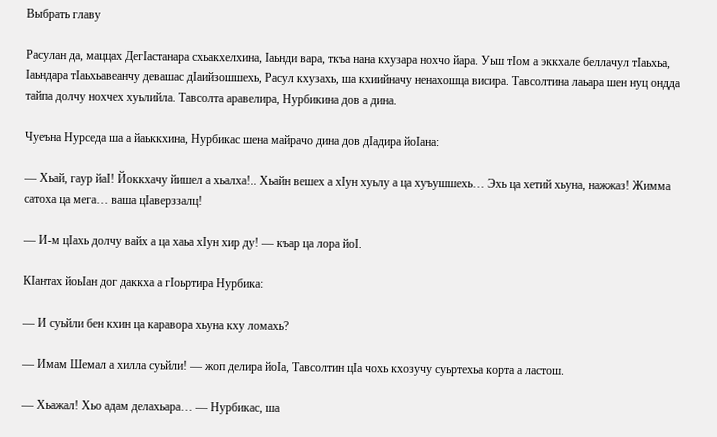Выбрать главу

Расулан да, маццах ДегIастанара схьакхелхина, Iаьнди вара, ткъа нана кхузара нохчо йара. Уьш тIом а эккхале беллачул тIаьхьа, Iаьндара тIаьхьавеанчу девашас дIаийзошшехь, Расул кхузахь, ша кхиийначу ненахошца висира. Тавсолтина лаьара шен нуц ондда тайпа долчу нохчех хуьлийла. Тавсолта аравелира, Нурбикина дов а дина.

Чуеъна Нурседа ша а йаьккхина, Нурбикас шена майрачо дина дов дIадира йоIана:

— Хьай, гаур йаI! Йоккхачу йишел а хьалха!.. Хьайн вешех а хIун хуьлу а ца хуъушшехь… Эхь ца хетий хьуна, нажжаз! Жимма сатоха ца мега… ваша цIаверззалц!

— И-м цIахь долчу вайх а ца хаьа хIун хир ду! — къар ца лора йоI.

КIантах йоьIан дог даккха а гIоьртира Нурбика:

— И суьйли бен кхин ца каравора хьуна кху ломахь?

— Имам Шемал а хилла суьйли! — жоп делира йоIа, Тавсолтин цIа чохь кхозучу суьртехьа корта а ластош.

— Хьажал! Хьо адам делахьара… — Нурбикас, ша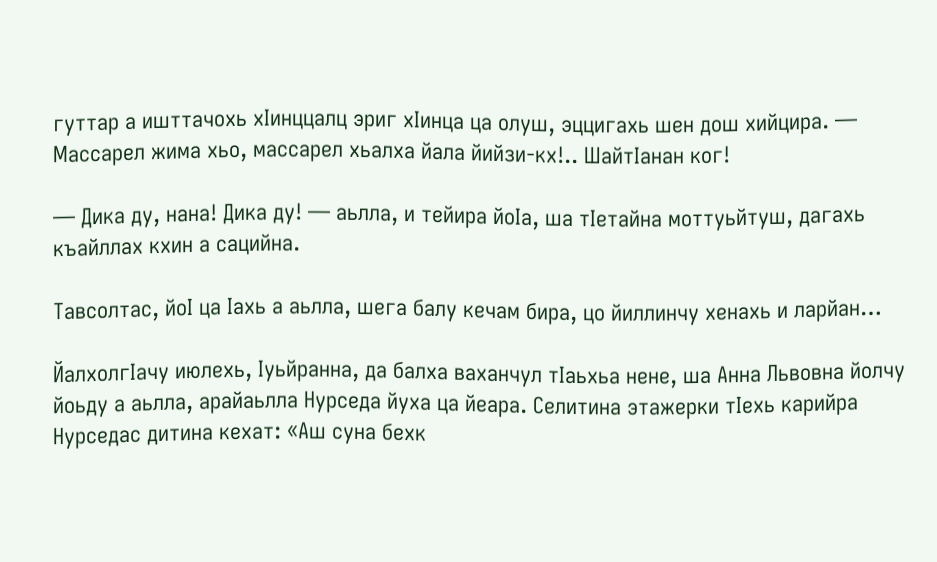гуттар а ишттачохь хIинццалц эриг хIинца ца олуш, эццигахь шен дош хийцира. — Массарел жима хьо, массарел хьалха йала йийзи-кх!.. ШайтIанан ког!

— Дика ду, нана! Дика ду! — аьлла, и тейира йоIа, ша тIетайна моттуьйтуш, дагахь къайллах кхин а сацийна.

Тавсолтас, йоI ца Iахь а аьлла, шега балу кечам бира, цо йиллинчу хенахь и ларйан…

ЙалхолгIачу июлехь, Iуьйранна, да балха ваханчул тIаьхьа нене, ша Анна Львовна йолчу йоьду а аьлла, арайаьлла Нурседа йуха ца йеара. Селитина этажерки тIехь карийра Нурседас дитина кехат: «Аш суна бехк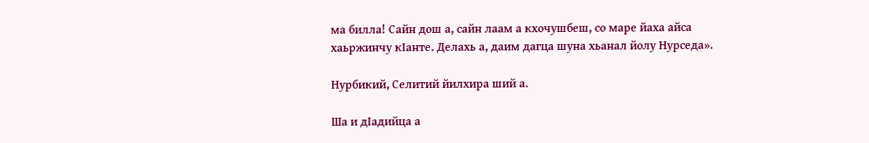ма билла! Сайн дош а, сайн лаам а кхочушбеш, со маре йаха айса хаьржинчу кIанте. Делахь а, даим дагца шуна хьанал йолу Нурседа».

Нурбикий, Селитий йилхира ший а.

Ша и дIадийца а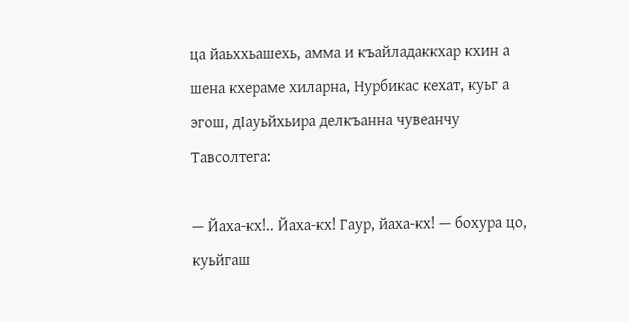ца йаьххьашехь, амма и къайладаккхар кхин а шена кхераме хиларна, Нурбикас кехат, куьг а эгош, дIауьйхьира делкъанна чувеанчу Тавсолтега:

— Йаха-кх!.. Йаха-кх! Гаур, йаха-кх! — бохура цо, куьйгаш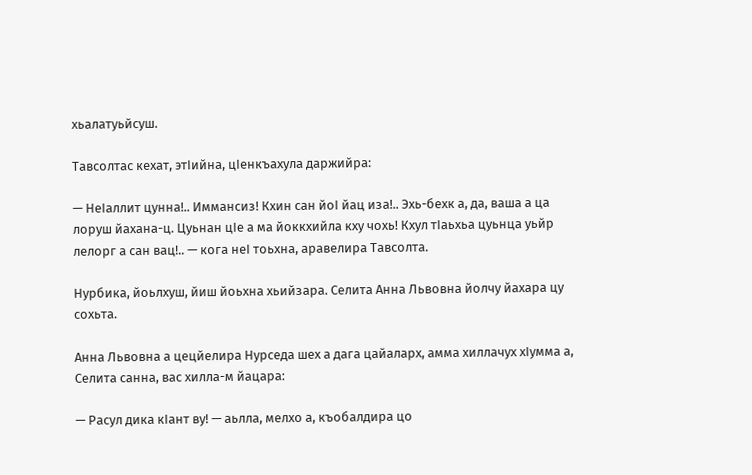хьалатуьйсуш.

Тавсолтас кехат, этIийна, цIенкъахула даржийра:

— НеIаллит цунна!.. Иммансиз! Кхин сан йоI йац иза!.. Эхь-бехк а, да, ваша а ца лоруш йахана-ц. Цуьнан цIе а ма йоккхийла кху чохь! Кхул тIаьхьа цуьнца уьйр лелорг а сан вац!.. — кога неI тоьхна, аравелира Тавсолта.

Нурбика, йоьлхуш, йиш йоьхна хьийзара. Селита Анна Львовна йолчу йахара цу сохьта.

Анна Львовна а цецйелира Нурседа шех а дага цайаларх, амма хиллачух хIумма а, Селита санна, вас хилла-м йацара:

— Расул дика кIант ву! — аьлла, мелхо а, къобалдира цо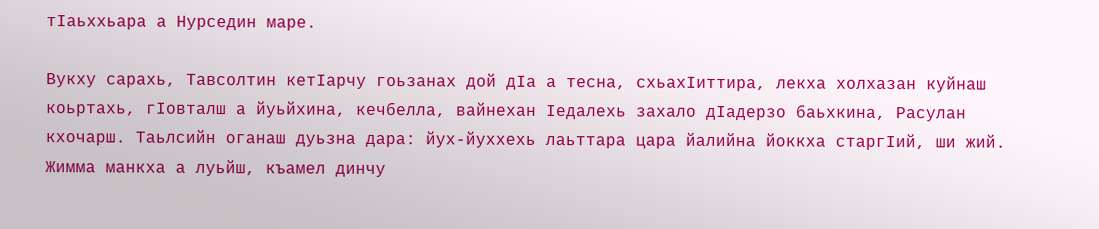тIаьххьара а Нурседин маре.

Вукху сарахь, Тавсолтин кетIарчу гоьзанах дой дIа а тесна, схьахIиттира, лекха холхазан куйнаш коьртахь, гIовталш а йуьйхина, кечбелла, вайнехан Iедалехь захало дIадерзо баьхкина, Расулан кхочарш. Таьлсийн оганаш дуьзна дара: йух-йуххехь лаьттара цара йалийна йоккха старгIий, ши жий. Жимма манкха а луьйш, къамел динчу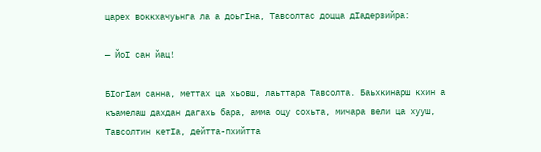царех воккхачуьнга ла а доьгIна, Тавсолтас доцца дIадерзийра:

— ЙоI сан йац!

БIогIам санна, меттах ца хьовш, лаьттара Тавсолта. Баьхкинарш кхин а къамелаш дахдан дагахь бара, амма оцу сохьта, мичара вели ца хууш, Тавсолтин кетIа, дейтта-пхийтта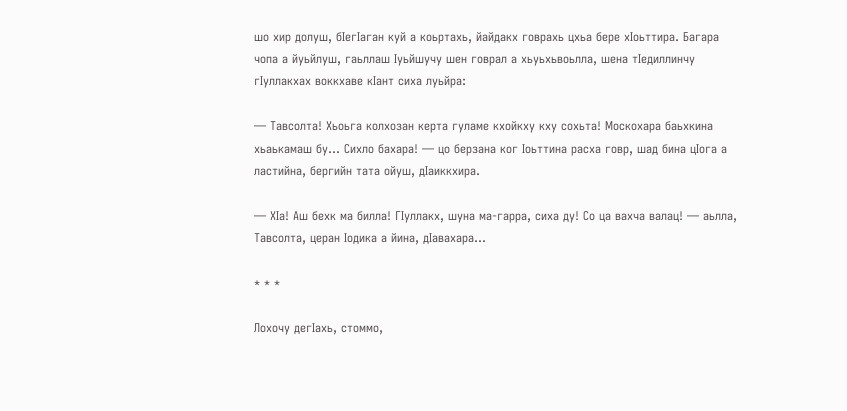шо хир долуш, бIегIаган куй а коьртахь, йайдакх говрахь цхьа бере хIоьттира. Багара чопа а йуьйлуш, гаьллаш Iуьйшучу шен говрал а хьуьхьвоьлла, шена тIедиллинчу гIуллакхах воккхаве кIант сиха луьйра:

— Тавсолта! Хьоьга колхозан керта гуламе кхойкху кху сохьта! Москохара баьхкина хьаькамаш бу… Сихло бахара! — цо берзана ког Iоьттина расха говр, шад бина цIога а ластийна, бергийн тата ойуш, дIаиккхира.

— ХIа! Аш бехк ма билла! ГIуллакх, шуна ма-гарра, сиха ду! Со ца вахча валац! — аьлла, Тавсолта, церан Iодика а йина, дIавахара…

* * *

Лохочу дегIахь, стоммо,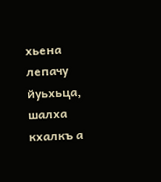хьена лепачу йуьхьца, шалха кхалкъ а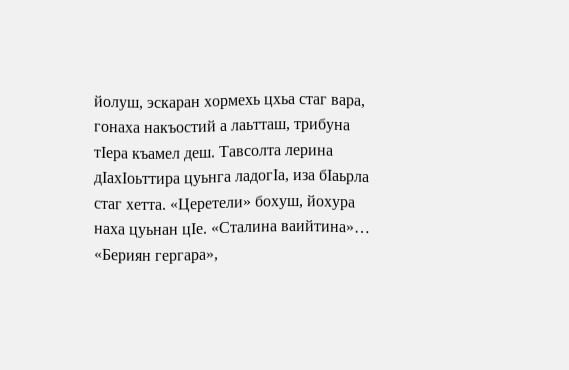йолуш, эскаран хормехь цхьа стаг вара, гонаха накъостий а лаьтташ, трибуна тIера къамел деш. Тавсолта лерина дIахIоьттира цуьнга ладогIа, иза бIаьрла стаг хетта. «Церетели» бохуш, йохура наха цуьнан цIе. «Сталина ваийтина»… «Бериян гергара»,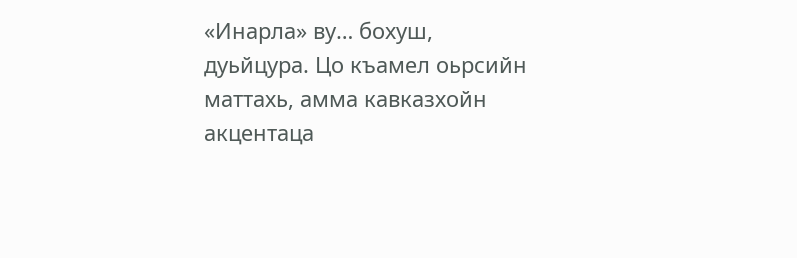«Инарла» ву… бохуш, дуьйцура. Цо къамел оьрсийн маттахь, амма кавказхойн акцентаца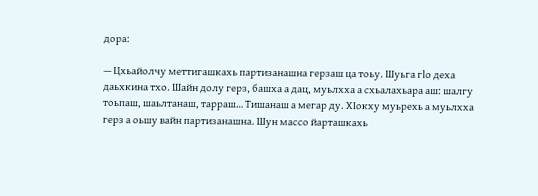дора:

— Цхьайолчу меттигашкахь партизанашна герзаш ца тоьу. Шуьга гlo деха даьхкина тхо. Шайн долу герз, башха а дац, муьлхха а схьалахьара аш: шалгу тоьпаш, шаьлтанаш, тарраш… Тишанаш а мегар ду. ХIокху муьрехь а муьлхха герз а оьшу вайн партизанашна. Шун массо йарташкахь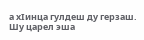а хIинца гулдеш ду герзаш. Шу царел эша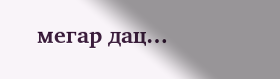мегар дац…